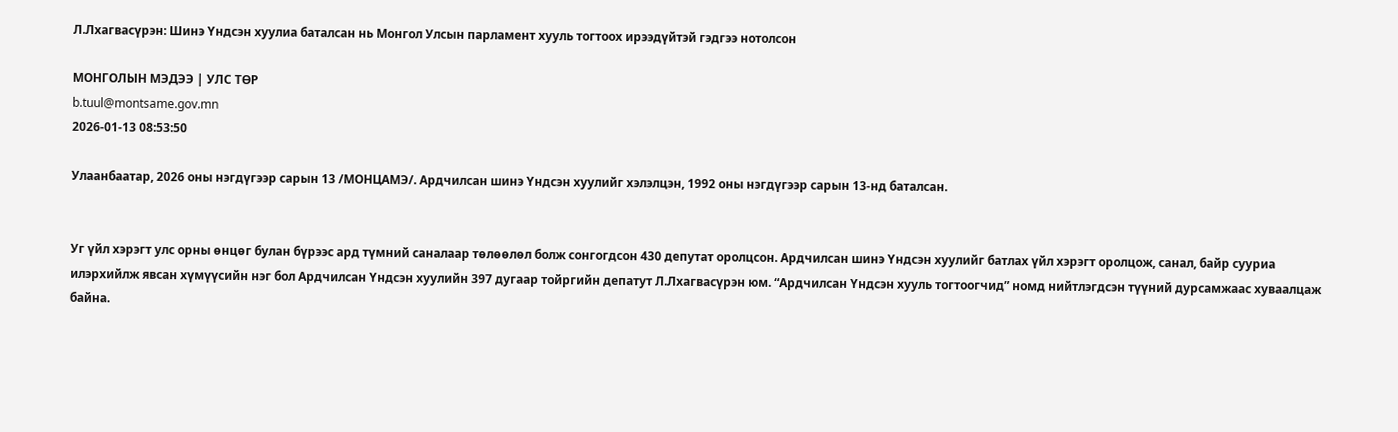Л.Лхагвасүрэн: Шинэ Үндсэн хуулиа баталсан нь Монгол Улсын парламент хууль тогтоох ирээдүйтэй гэдгээ нотолсон

МОНГОЛЫН МЭДЭЭ | УЛС ТӨР
b.tuul@montsame.gov.mn
2026-01-13 08:53:50

Улаанбаатар, 2026 оны нэгдүгээр сарын 13 /МОНЦАМЭ/. Ардчилсан шинэ Үндсэн хуулийг хэлэлцэн, 1992 оны нэгдүгээр сарын 13-нд баталсан.


Уг үйл хэрэгт улс орны өнцөг булан бүрээс ард түмний саналаар төлөөлөл болж сонгогдсон 430 депутат оролцсон. Ардчилсан шинэ Үндсэн хуулийг батлах үйл хэрэгт оролцож, санал, байр сууриа илэрхийлж явсан хүмүүсийн нэг бол Ардчилсан Үндсэн хуулийн 397 дугаар тойргийн депатут Л.Лхагвасүрэн юм. “Ардчилсан Үндсэн хууль тогтоогчид” номд нийтлэгдсэн түүний дурсамжаас хуваалцаж байна.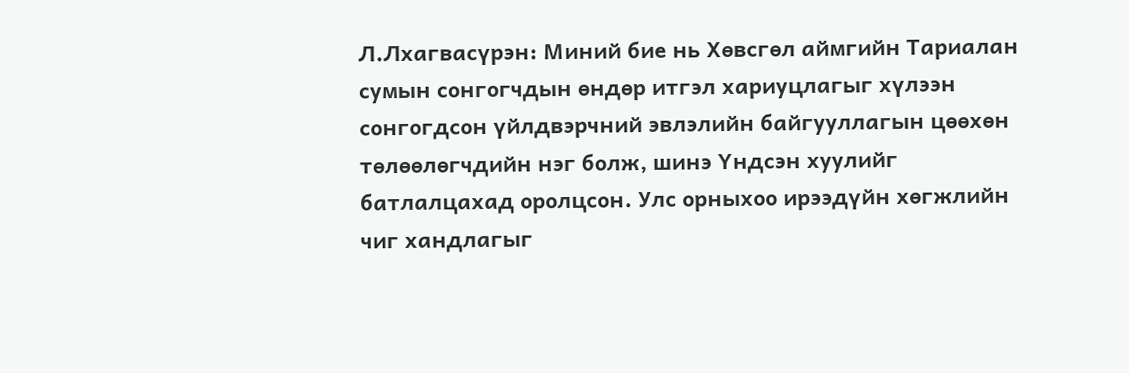Л.Лхагвасүрэн: Миний бие нь Хөвсгөл аймгийн Тариалан сумын сонгогчдын өндөр итгэл хариуцлагыг хүлээн сонгогдсон үйлдвэрчний эвлэлийн байгууллагын цөөхөн төлөөлөгчдийн нэг болж, шинэ Үндсэн хуулийг батлалцахад оролцсон. Улс орныхоо ирээдүйн хөгжлийн чиг хандлагыг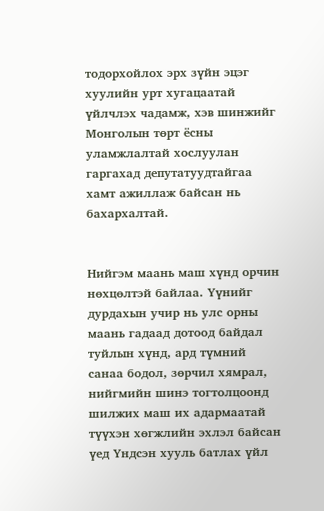тодорхойлох эрх зүйн эцэг хуулийн урт хугацаатай үйлчлэх чадамж, хэв шинжийг Монголын төрт ёсны уламжлалтай хослуулан гаргахад депутатуудтайгаа хамт ажиллаж байсан нь бахархалтай.


Нийгэм маань маш хүнд орчин нөхцөлтэй байлаа. Үүнийг дурдахын учир нь улс орны маань гадаад дотоод байдал туйлын хүнд, ард түмний санаа бодол, зөрчил хямрал, нийгмийн шинэ тогтолцоонд шилжих маш их адармаатай түүхэн хөгжлийн эхлэл байсан үед Үндсэн хууль батлах үйл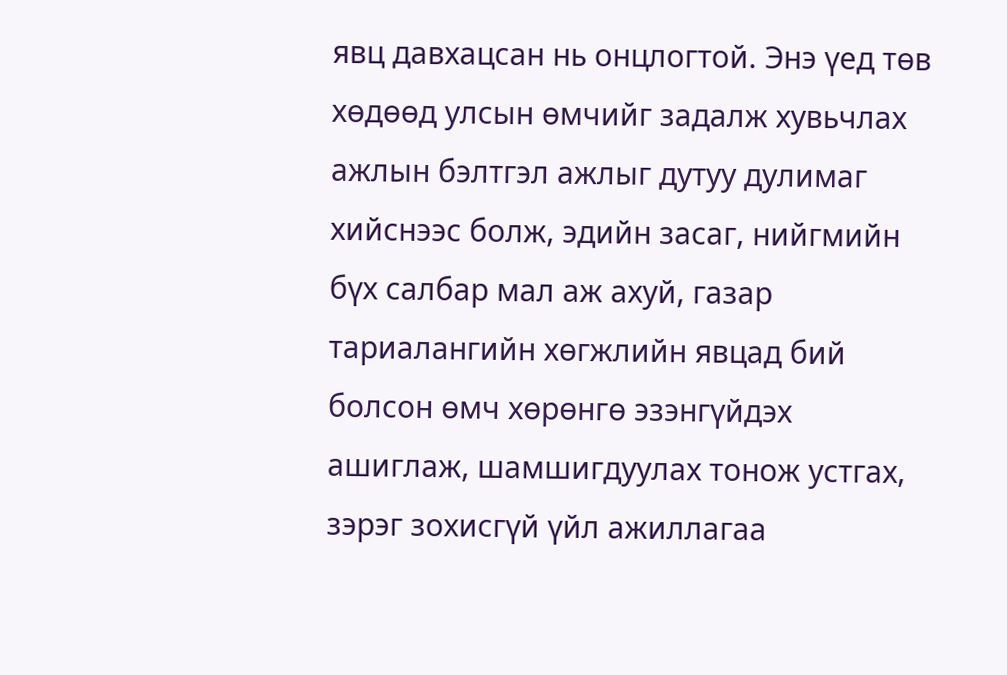явц давхацсан нь онцлогтой. Энэ үед төв хөдөөд улсын өмчийг задалж хувьчлах ажлын бэлтгэл ажлыг дутуу дулимаг хийснээс болж, эдийн засаг, нийгмийн бүх салбар мал аж ахуй, газар тариалангийн хөгжлийн явцад бий болсон өмч хөрөнгө эзэнгүйдэх ашиглаж, шамшигдуулах тонож устгах, зэрэг зохисгүй үйл ажиллагаа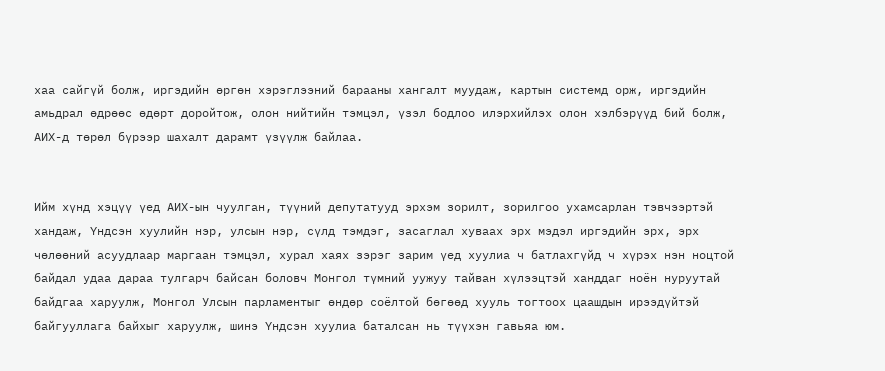хаа сайгүй болж, иргэдийн өргөн хэрэглээний барааны хангалт муудаж, картын системд орж, иргэдийн амьдрал өдрөөс өдөрт доройтож, олон нийтийн тэмцэл, үзэл бодлоо илэрхийлэх олон хэлбэрүүд бий болж, АИХ-д төрөл бүрээр шахалт дарамт үзүүлж байлаа.


Ийм хүнд хэцүү үед АИХ-ын чуулган, түүний депутатууд эрхэм зорилт, зорилгоо ухамсарлан тэвчээртэй хандаж, Үндсэн хуулийн нэр, улсын нэр, сүлд тэмдэг, засаглал хуваах эрх мэдэл иргэдийн эрх, эрх чөлөөний асуудлаар маргаан тэмцэл, хурал хаях зэрэг зарим үед хуулиа ч батлахгүйд ч хүрэх нэн ноцтой байдал удаа дараа тулгарч байсан боловч Монгол түмний уужуу тайван хүлээцтэй ханддаг ноён нуруутай байдгаа харуулж, Монгол Улсын парламентыг өндөр соёлтой бөгөөд хууль тогтоох цаашдын ирээдүйтэй байгууллага байхыг харуулж, шинэ Үндсэн хуулиа баталсан нь түүхэн гавьяа юм.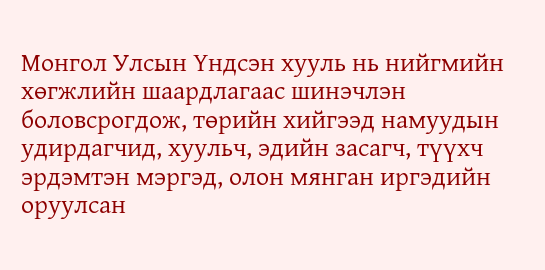Монгол Улсын Үндсэн хууль нь нийгмийн хөгжлийн шаардлагаас шинэчлэн боловсрогдож, төрийн хийгээд намуудын удирдагчид, хуульч, эдийн засагч, түүхч эрдэмтэн мэргэд, олон мянган иргэдийн оруулсан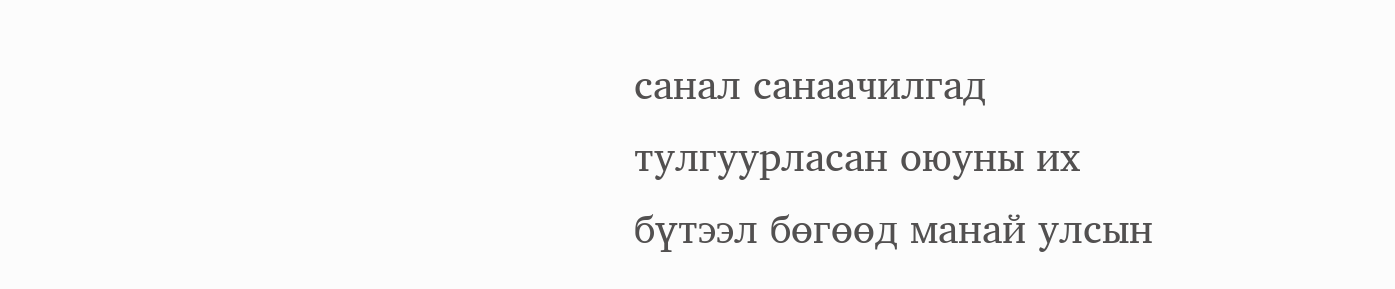санал санаачилгад тулгуурласан оюуны их бүтээл бөгөөд манай улсын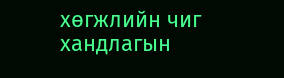хөгжлийн чиг хандлагын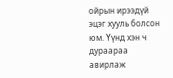ойрын ирээдүй эцэг хууль болсон юм. Үүнд хэн ч дураараа авирлаж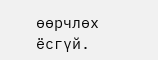өөрчлөх ёсгүй.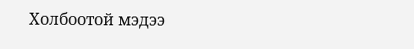Холбоотой мэдээ